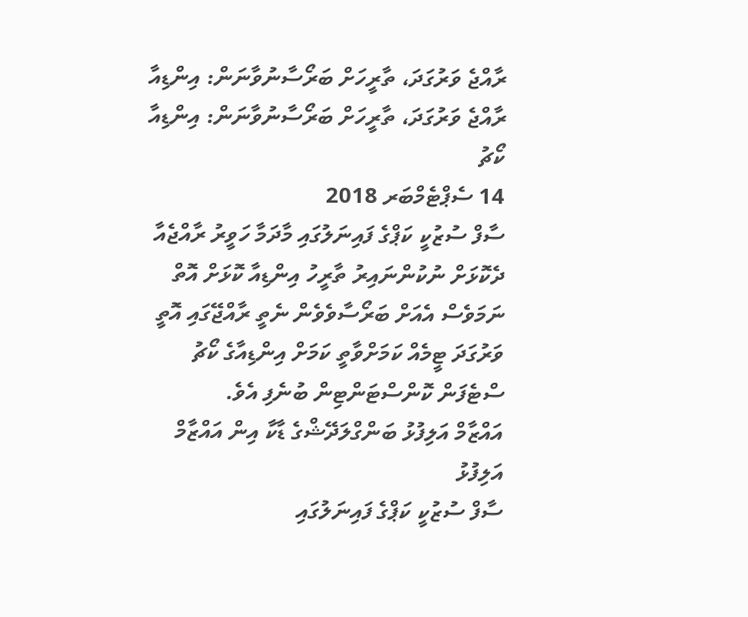ރާއްޖެ ވަރުގަދަ، ތާރީހަށް ބަރޯސާނުވާނަން: އިންޑިއާ
ރާއްޖެ ވަރުގަދަ، ތާރީހަށް ބަރޯސާނުވާނަން: އިންޑިއާ ކޯޗު
14 ސެޕްޓެމްބަރ 2018
ސާފް ސުޒުކީ ކަޕްގެ ފައިނަލުގައި މާދަމާ ހަވީރު ރާއްޖެއާ ދެކޮޅަށް ނުކުންނައިރު ތާރީހު އިންޑިއާ ކޮޅަށް އޮތް ނަމަވެސް އެއަށް ބަރޯސާވެވެން ނެތީ ރާއްޖޭގައި އޮތީ ވަރުގަދަ ޓީމެއް ކަމަށްވާތީ ކަމަށް އިންޑިއާގެ ކޯޗު ސްޓެފަން ކޮންސްޓަންޓިން ބުނެފި އެވެ.
އައްޒާމް އަލިފުޅު ބަންގްލަދޭޝްގެ ޑާކާ އިން އައްޒާމް އަލިފުޅު
ސާފް ސުޒުކީ ކަޕްގެ ފައިނަލުގައި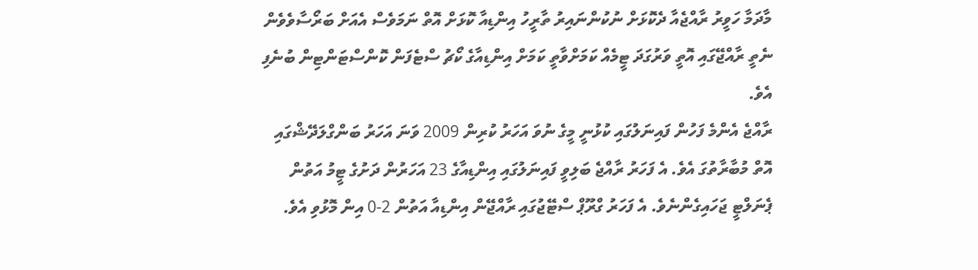މާދަމާ ހަވީރު ރާއްޖެއާ ދެކޮޅަށް ނުކުންނައިރު ތާރީހު އިންޑިއާ ކޮޅަށް އޮތް ނަމަވެސް އެއަށް ބަރޯސާވެވެން ނެތީ ރާއްޖޭގައި އޮތީ ވަރުގަދަ ޓީމެއް ކަމަށްވާތީ ކަމަށް އިންޑިއާގެ ކޯޗު ސްޓެފަން ކޮންސްޓަންޓިން ބުނެފި އެވެ.
ރާއްޖެ އެންމެ ފަހުން ފައިނަލުގައި ކުޅުނީ މީގެ ނުވަ އަހަރު ކުރިން 2009 ވަނަ އަހަރު ބަންގްލަދޭޝްގައި އޮތް މުބާރާތުގަ އެވެ. އެ ފަހަރު ރާއްޖެ ބަލިވީ ފައިނަލުގައި އިންޑިއާގެ 23 އަހަރުން ދަށުގެ ޓީމު އަތުން ޕެނަލްޓީ ޖަހައިގެންނެވެ. އެ ފަހަރު ގްރޫޕް ސްޓޭޖުގައި ރާއްޖޭން އިންޑިއާ އަތުން 2-0 އިން މޮޅުވި އެވެ.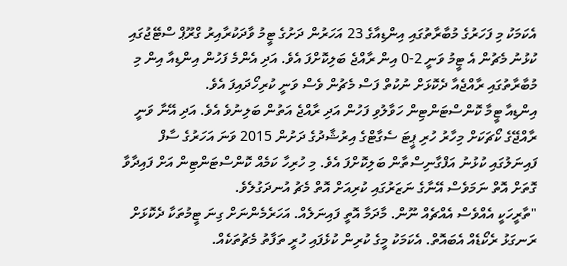އެކަމަކު މި ފަހަރުގެ މުބާރާތުގައި އިންޑިއާގެ 23 އަހަރުން ދަށުގެ ޓީމު ވާދަކުރާއިރު ގްރޫޕް ސްޓޭޖުގައި ކުޅުނު މެޗުން އެ ޓީމު ވަނީ 2-0 އިން ރާއްޖެ ބަލިކޮށްފަ އެވެ. އަދި އެންމެ ފަހުން އިންޑިއާ އިން މި މުބާރާތުގައި ރާއްޖެއާ ދެކޮޅަށް ނުކުތް ފަސް މެޗުން ވެސް ވަނީ ކުރިހޯދައިފަ އެވެ.
އިންޑިއާ ޓީމާ ކޮންސްޓަންޓިން ހަވާލުވި ފަހުން އަދި ރާއްޖެ އަތުން ބަލިނުވެ އެވެ. އަދި އޭނާ ވަނީ ރާއްޖޭގެ ކޯޗަކަށް މިހާރު ހުރި ޕީޓަ ސެގާޓްގެ އިރުޝާދުގެ ދަށުން 2015 ވަނަ އަހަރުގެ ސާފް ފައިނަލުގައި ކުޅުނު އަފްގާނިސްތާން ބަލިކޮށްފަ އެވެ. މި ހުރިހާ ކަމެއް ކޮންސްޓަންޓިން އަށް ފައިދާވާ ގޮތަށް އޮތް ނަމަވެސް އޭނާގެ ނަޒަރުގައި ކުރިއަށް އޮތް މެޗު އުނދަގުލެވެ.
"ތާރީހަކީ އެއްވެސް އެއްޗެއް ނޫން. މާދަމާ އޮތީ ފައިނަލެއް. އަހަރެމެންނަށް ގިނަ ޓީމުތަކާ ދެކޮޅަށް ރަނގަޅު ރެކޯޑެއް އެބައޮތް. އެކަމަކު މީގެ ކުރިން ކުޅެފައި ހުރީ ތަފާތު މެޗުތަކެއް.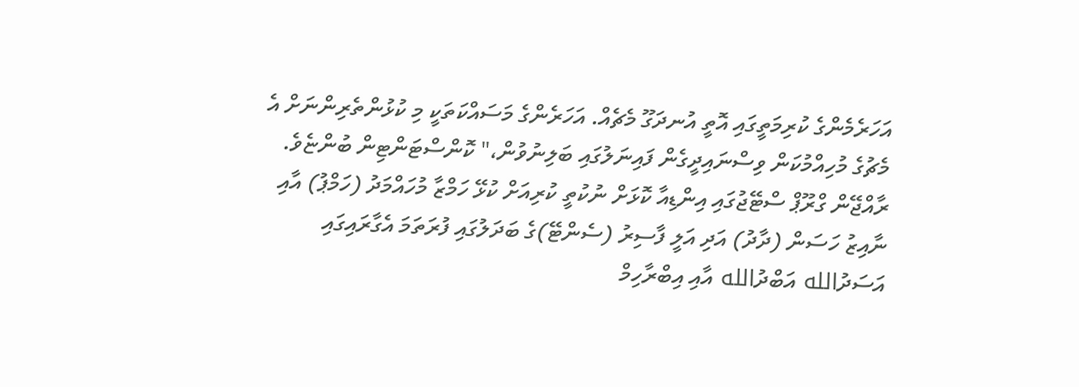އަހަރެމެންގެ ކުރިމަތީގައި އޮތީ އުނދަގޫ މެޗެއް. އަހަރެންގެ މަސައްކަތަކީ މި ކުޅުންތެރިންނަށް އެ މެޗުގެ މުހިއްމުކަން ވިސްނައިދީގެން ފައިނަލުގައި ބަލިނުވުން،" ކޮންސްޓަންޓިން ބުންޏެވެ.
ރާއްޖޭން ގްރޫޕް ސްޓޭޖުގައި އިންޑިއާ ކޮޅަށް ނުކުތީ ކުރިއަށް ކުޅޭ ހަމްޒާ މުހައްމަދު (ހަމްޕު) އާއި ނާއިޒު ހަސަން (ދާދު) އަދި އަލީ ފާސިރު (ސެންޓޭ)ގެ ބަދަލުގައި ފުރަތަމަ އެގާރައިގައި އަސަދުالله އަބްދުالله އާއި އިބްރާހިމް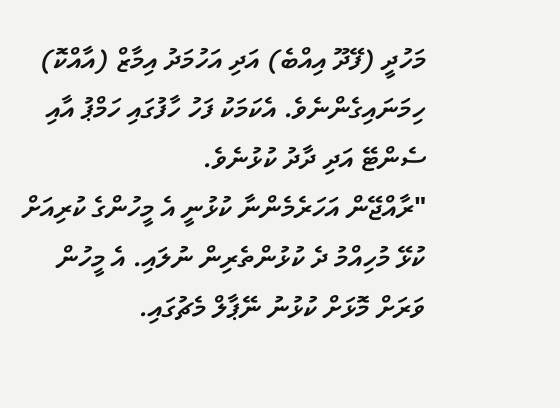މަހުދީ (ފޭދޫ އިއްބެ) އަދި އަހުމަދު އިމާޒް (އާއްކޮ) ހިމަނައިގެންނެވެ. އެކަމަކު ފަހު ހާފުގައި ހަމްޕު އާއި ސެންޓޭ އަދި ދާދު ކުޅުނެވެ.
"ރާއްޖޭން އަހަރެމެންނާ ކުޅުނީ އެ މީހުންގެ ކުރިއަށް ކުޅޭ މުހިއްމު ދެ ކުޅުންތެރިން ނުލައި. އެ މީހުން ވަރަށް މޮޅަށް ކުޅުނު ނޭޕާލް މެޗުގައި.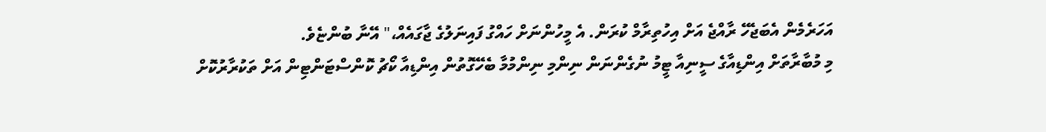އަހަރެމެން އެބަޖެހޭ ރާއްޖެ އަށް އިހުތިރާމް ކުރަން. އެ މީހުންނަށް ހައްގު ފައިނަލުގެ ޖާގައެއް،" އޭނާ ބުންޏެވެ.
މި މުބާރާތަށް އިންޑިއާގެ ސީނިއާ ޓީމު ނުގެންނަން ނިންމި ނިންމުމާ ބެހޭގޮތުން އިންޑިއާ ކޯޗު ކޮންސްޓަންޓިން އަށް ތަކުރާރުކޮށް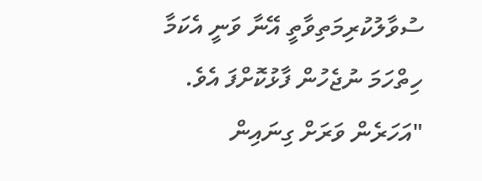ސުވާލުކުރިމަތިވާތީ އޭނާ ވަނީ އެކަމާ ހިތްހަމަ ނުޖެހުން ފާޅުކޮށްފަ އެވެ.
"އަހަރެން ވަރަށް ގިނައިން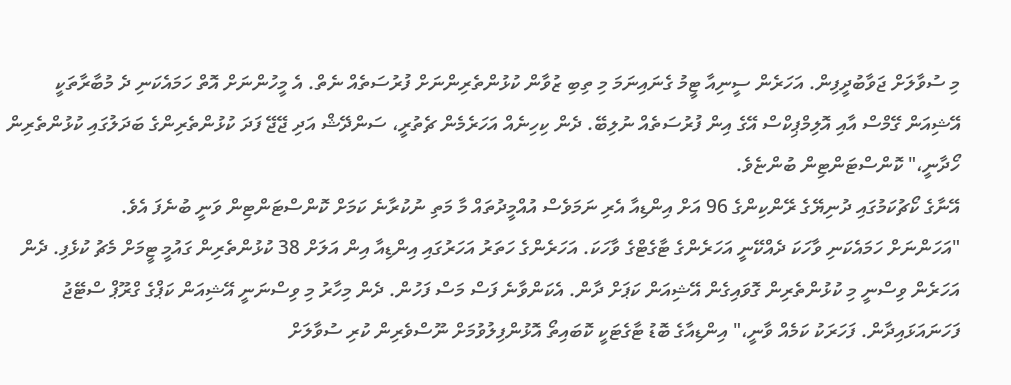މި ސުވާލަށް ޖަވާބުދީފިން. އަހަރެން ސީނިއާ ޓީމު ގެނައިނަމަ މި ތިބި ޒުވާން ކުޅުންތެރިންނަށް ފުރުސަތެއް ނެތް. އެ މީހުންނަށް އޮތް ހަމައެކަނި ދެ މުބާރާތަކީ އޭޝިއަން ގޭމްސް އާއި އޮލިމްޕިކްސް އޭގެ އިން ފުރުސަތެއް ނުލިބޭ. ދެން ކިހިނެއް އަހަރެމެން ޗެތުރީ، ސަންދޭޝް އަދި ޖޭޖޭ ފަދަ ކުޅުންތެރިންގެ ބަދަލުގައި ކުޅުންތެރިން ހޯދާނީ،" ކޮންސްޓަންޓިން ބުންޏެވެ.
އޭނާގެ ކޯޗުކަމުގައި ދުނިޔޭގެ ރޭންކިންގެ 96 އަށް އިންޑިއާ އެރި ނަމަވެސް އުއްމީދުތައް މާ މަތި ނުކުރާނެ ކަމަށް ކޮންސްޓަންޓިން ވަނީ ބުނެފަ އެވެ.
"އަހަންނަށް ހަމައެކަނި ވާހަކަ ދެއްކޭނީ އަހަރެންގެ ޓާގެޓްގެ ވާހަކަ. އަހަރެންގެ ހަތަރު އަހަރުގައި އިންޑިއާ އިން އަލަށް 38 ކުޅުންތެރިން ގައުމީ ޓީމަށް މެޗު ކުޅެފި. ދެން އަހަރެން ވިސްނީ މި ކުޅުންތެރިން ގޮވައިގެން އޭޝިއަން ކަޕަށް ދާން. އެކަންވާނެ ފަސް މަސް ފަހުން. ދެން މިހާރު މި ވިސްނަނީ އޭޝިއަން ކަޕްގެ ގްރޫޕް ސްޓޭޖު ފަހަނައަޅައިދާން. ފަހަރަކު ކަމެއް ވާނީ،" އިންޑިއާގެ ބޮޑު ޓާގެޓަކީ ކޮބައިތޯ އޮޅުންފިލުވުމަށް ނޫސްވެރިން ކުރި ސުވާލަށް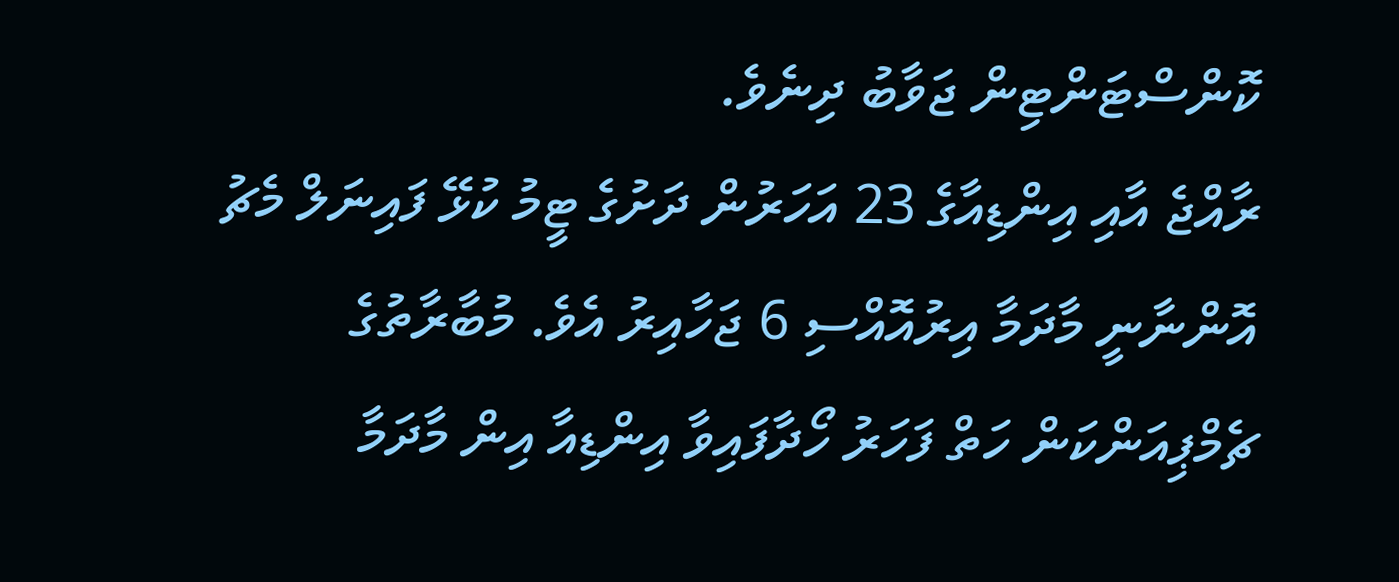ކޮންސްޓަންޓިން ޖަވާބު ދިނެވެ.
ރާއްޖެ އާއި އިންޑިއާގެ 23 އަހަރުން ދަށުގެ ޓީމު ކުޅޭ ފައިނަލް މެޗު އޮންނާނީ މާދަމާ އިރުއޮއްސި 6 ޖަހާއިރު އެވެ. މުބާރާތުގެ ޗެމްޕިއަންކަން ހަތް ފަހަރު ހޯދާފައިވާ އިންޑިއާ އިން މާދަމާ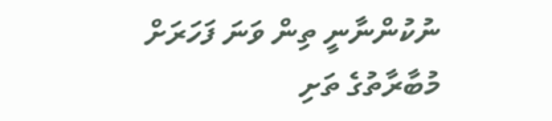ނުކުންނާނީ ތިން ވަނަ ފަހަރަށް މުބާރާތުގެ ތަށި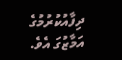ދިފާއުކުރުމުގެ އަމާޒުގަ އެވެ.